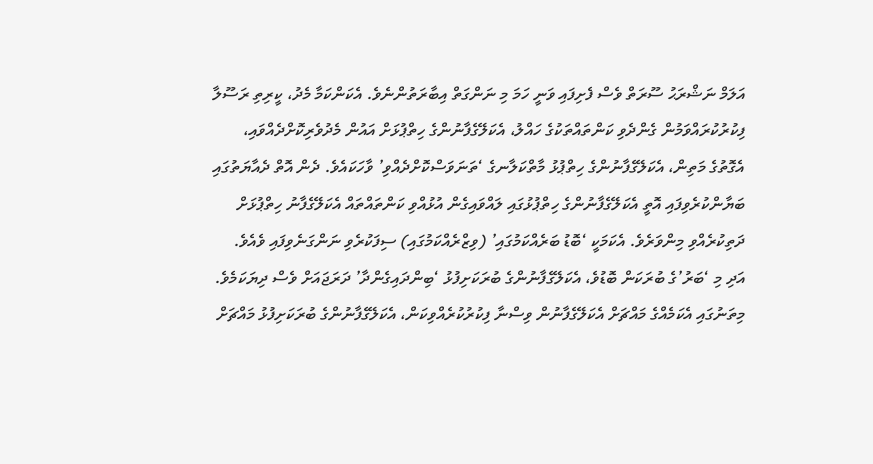އަލަމް ނަޝްރަޙު ސޫރަތް ވެސް ފެށިފައި ވަނީ ހަމަ މި ނަންގަތް އިބާރަތުންނެވެ. އެކަންކަމާ މެދު، ކީރިތި ރަސޫލާ ފިކުރުކުރައްވަމުން ގެންދެވި ކަންތައްތަކުގެ ހައްލު، އެކަލޭގެފާނުންގެ ހިތްޕުޅަށް އައުން މެދުވެރިކޮށްދެއްވައި، އެގޮތުގެ މަތިން، އެކަލޭގެފާނުންގެ ހިތްޕުޅު މާތްކަލާނގެ ‘ތަނަވަސްކޮށްދެއްވި’ ވާހަކައެވެ. ދެން އޮތް ދެއާޔަތުގައި ބަޔާންކުރެވިފައި އޮތީ އެކަލޭގެފާނުންގެ ހިތްޕުޅުގައި ލައްވައިގެން އުޅުއްވި ކަންތައްތައް އެކަލޭގެފާނު ހިތްޕުޅަށް ދަތިކުރެއްވި މިންވަރެވެ. އެކަމަކީ ‘ބޮޑު ބަރެއްކަމުގައި’ (ވިޒްރެއްކަމުގައި) ސިފަކުރެވި ނަންގަނެވިފައި ވެއެވެ. އަދި މި ‘ބަރު’ގެ ބުރަކަން ބޮޑުވެ، އެކަލޭގެފާނުންގެ ބުރަކަށިފުޅު ‘ބިންދައިގެންދާ’ ދަރަޖައަށް ވެސް ދިޔަކަމެވެ. މިތަނުގައި އެކަމެއްގެ މައްޗަށް އެކަލޭގެފާނުން ވިސްނާ ފިކުރުކުރެއްވިކަން، އެކަލޭގެފާނުންގެ ބުރަކަށިފުޅު މައްޗަށް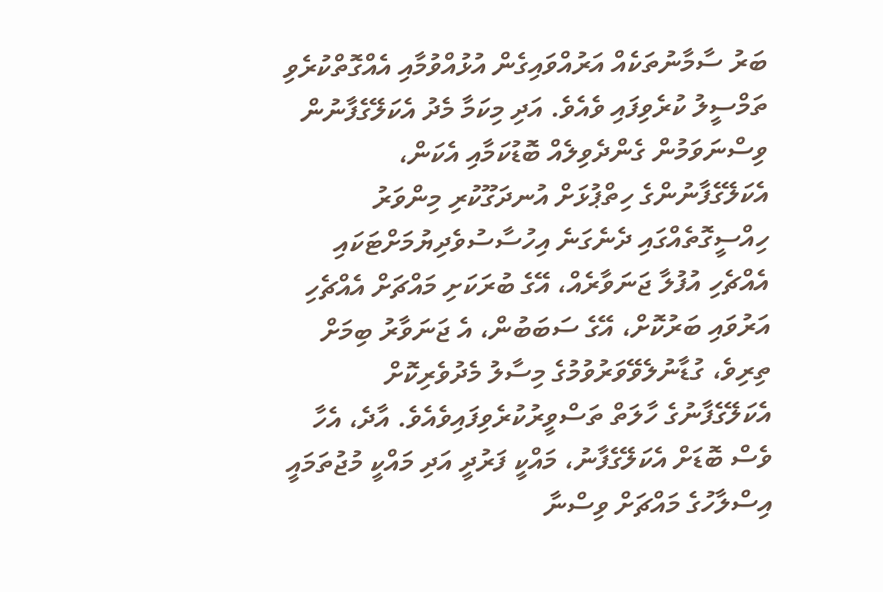ބަރު ސާމާނުތަކެއް އަރުއްވައިގެން އުޅުއްވުމާއި އެއްގޮތްކުރެވި ތަމްސީލު ކުރެވިފައި ވެއެވެ. އަދި މިކަމާ މެދު އެކަލޭގެފާނުން ވިސްނަވަމުން ގެންދެވިލެއް ބޮޑުކަމާއި އެކަން، އެކަލޭގެފާނުންގެ ހިތްޕުޅަށް އުނދަގޫކުރި މިންވަރު ހިއްސީގޮތެއްގައި ދެނެގަނެ އިހުސާސުވެދިޔުމަށްޓަކައި އެއްޗެހި އުފުލާ ޖަނަވާރެއް، އޭގެ ބުރަކަށި މައްޗަށް އެއްޗެހި އަރުވައި ބަރުކޮށް، އޭގެ ސަބަބުން، އެ ޖަނަވާރު ބިމަށް ތިރިވެ، ގުޑާނުލެވޭވަރުވުމުގެ މިސާލު މެދުވެރިކޮށް އެކަލޭގެފާނުގެ ހާލަތް ތަސްވީރުކުރެވިފައިވެއެވެ. އާދެ، އެހާ ވެސް ބޮޑަށް އެކަލޭގެފާނު، މައްކީ ފަރުދީ އަދި މައްކީ މުޖުތަމައީ އިސްލާހުގެ މައްޗަށް ވިސްނާ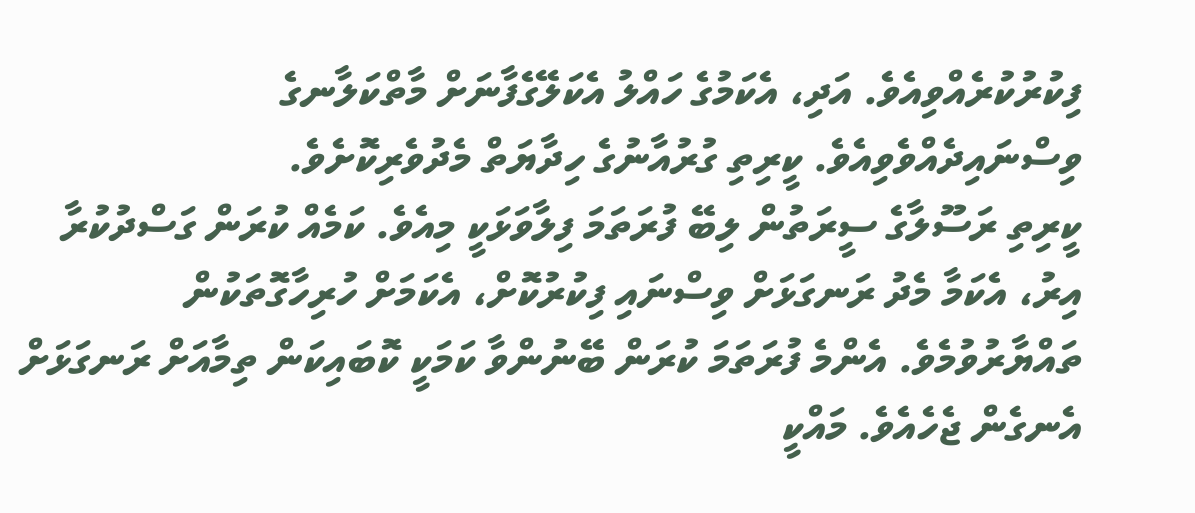ފިކުރުކުރެއްވިއެވެ. އަދި، އެކަމުގެ ހައްލު އެކަލޭގެފާނަށް މާތްކަލާނގެ ވިސްނައިދެއްވެވިއެވެ. ކީރިތި ގުރުއާނުގެ ހިދާޔަތް މެދުވެރިކޮށެވެ.
ކީރިތި ރަސޫލާގެ ސީރަތުން ލިބޭ ފުރަތަމަ ފިލާވަޅަކީ މިއެވެ. ކަމެއް ކުރަން ގަސްދުކުރާ އިރު، އެކަމާ މެދު ރަނގަޅަށް ވިސްނައި ފިކުރުކޮށް، އެކަމަށް ހުރިހާގޮތަކުން ތައްޔާރުވުމެވެ. އެންމެ ފުރަތަމަ ކުރަން ބޭނުންވާ ކަމަކީ ކޮބައިކަން ތިމާއަށް ރަނގަޅަށް އެނގެން ޖެހެއެވެ. މައްކީ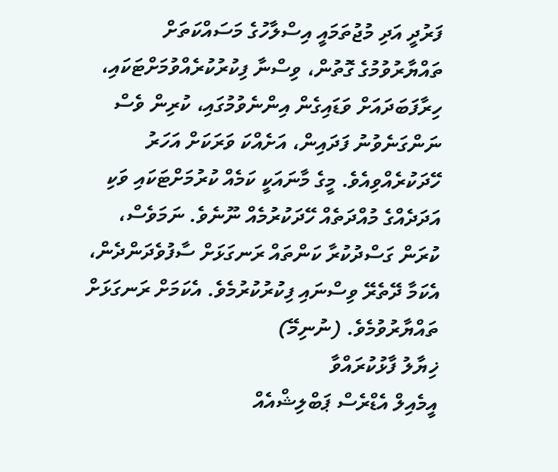ފަރުދީ އަދި މުޖުތަމައީ އިސްލާހުގެ މަސައްކަތަށް ތައްޔާރުވުމުގެ ގޮތުން، ވިސްނާ ފިކުރުކުރެއްވުމަށްޓަކައި، ހިރާފަބަދައަށް ވަޑައިގެން އިންނެވުމުގައި، ކުރިން ވެސް ނަންގަނެވުނު ފަދައިން، އަށެއްކަ ވަރަކަށް އަހަރު ހޭދަކުރެއްވިއެވެ. މީގެ މާނައަކީ ކަމެއް ކުރުމަށްޓަކައި ވަކި އަދަދެއްގެ މުއްދަތެއް ހޭދަކުރުމެއް ނޫނެވެ. ނަމަވެސް، ކުރަން ގަސްދުކުރާ ކަންތައް ރަނގަޅަށް ސާފުވެދަންދެން، އެކަމާ ދޭތެރޭ ވިސްނައި ފިކުރުކުރުމެވެ. އެކަމަށް ރަނގަޅަށް ތައްޔާރުވުމެވެ. (ނުނިމޭ)
ޚިޔާލު ފާޅުކުރައްވާ
އީމެއިލް އެޑްރެސް ޕަބްލިޝްއެއް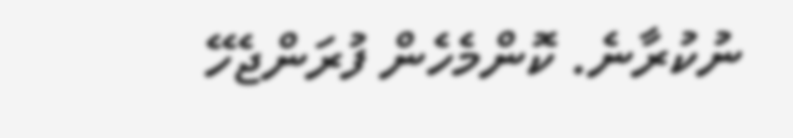ނުކުރާނެ. ކޮންމެހެން ފުރަންޖެހޭ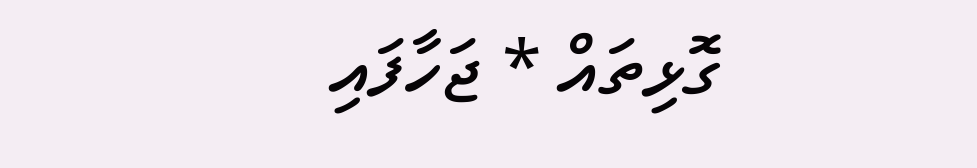ގޮޅިތައް * ޖަހާފައި